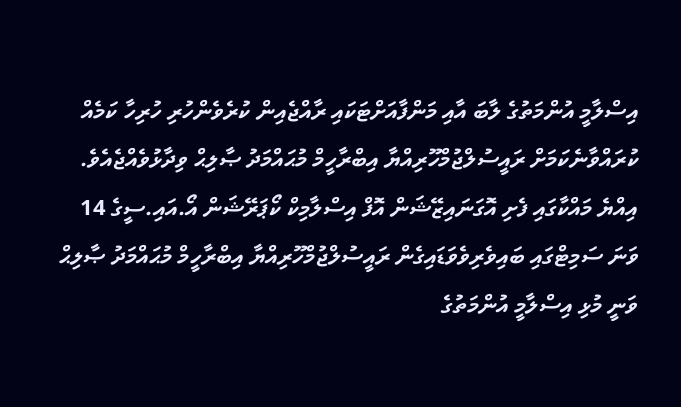އިސްލާމީ އުންމަތުގެ ލާބަ އާއި މަންފާއަށްޓަކައި ރާއްޖެއިން ކުރެވެންހުރި ހުރިހާ ކަމެއް ކުރައްވާނެކަމަށް ރައީސުލްޖުމްހޫރިއްޔާ އިބްރާހީމް މުޙައްމަދު ޞާލިޙް ވިދާޅުވެއްޖެއެވެ.
އިއްޔެ މައްކާގައި ފެށި އޮގަނައިޒޭޝަން އޮފް އިސްލާމިކް ކޯޕަރޭޝަން އޯ.އައި.ސީގެ 14 ވަނަ ސަމިޓްގައި ބައިވެރިވެވަޑައިގެން ރައީސުލްޖުމްހޫރިއްޔާ އިބްރާހީމް މުޙައްމަދު ޞާލިޙް ވަނީ މުޅި އިސްލާމީ އުންމަތުގެ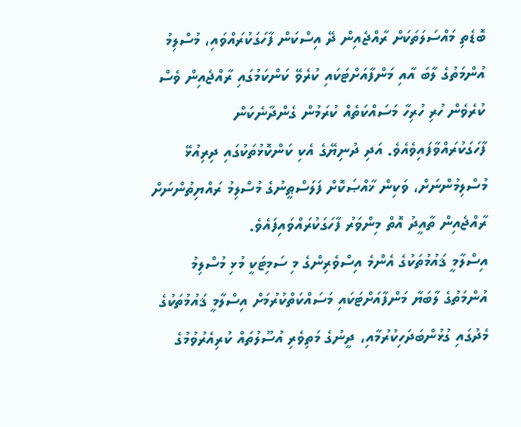ބޮޑެތި މައްސަލަތަކަށް ރާއްޖެއިން ދޭ އިސްކަން ފާހަގަކުރައްވައި، މުސްލިމު އުންމަތުގެ ލާބަ އާއި މަންފާއަށްޓަކައި ކުރެވޭ ކަންކަމުގައި ރާއްޖެއިން ވެސް ކުރެވެން ހުރި ހުރިހާ މަސައްކަތެއް ކުރަމުން ގެންދާނެކަން ފާހަގަކުރައްވާފައިވެއެވެ. އަދި ދުނިޔޭގެ އެކި ކަންކޮޅުތަކުގައި ދިރިއުޅޭ މުސްލިމުންނަށް، ވަކިން ޚާއްޞަކޮށް ފަލަސްޠީނުގެ މުސްލިމު ރައްޔިތުންނަށް ރާއްޖެއިން ތާއީދު އޮތް މިންވަރު ފާހަގަކުރައްވައިފައެވެ.
އިސްލާމީ ޤައުމުތަކުގެ އެންމެ އިސްވެރިންގެ މި ސަމިޓަކީ މުޅި މުސްލިމު އުންމަތުގެ ލާބަޔާ މަންފާއަށްޓަކައި މަސައްކަތްކުރުމަށް އިސްލާމީ ޤައުމުތަކުގެ މެދުގައި ގުޅުންބަދަހިކުރުމާއި، ދީނުގެ މަތިވެރި އުސޫލުތައް ކުރިއެރުވުމުގެ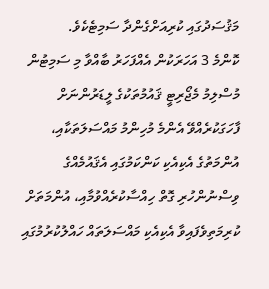މަޤުސަދުގައި ކުރިއަށްގެންދާ ސަމިޓެކެވެ.
ކޮންމެ 3 އަހަރަކުން އެއްފަހަރު ބާއްވާ މި ސަމިޓުން މުސްލިމު މެޖޯރިޓީ ޤައުމުތަކުގެ ލީޑަރުންނަށް ފާހަގަކުރެއްވޭ އެންމެ މުހިންމު މައްސަލަތަކާއި، އުންމަތުގެ އެކިއެކި ކަންކަމުގައި އެޤައުމެއްގެ ވިސްނުންހުރި ގޮތް ހިއްސާކުރެއްވުމާއި، އުންމަތަށް ކުރިމަތިވެފައިވާ އެކިއެކި މައްސަލަތައް ހައްލުކުރުމުގައި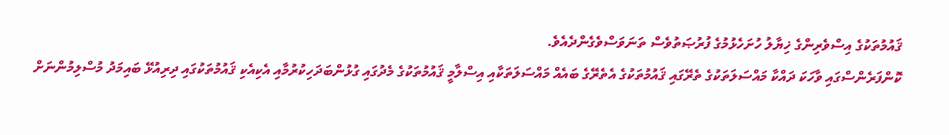ޤައުމުތަކުގެ އިސްވެރިންގެ ޚިޔާލު ހުށަހެޅުމުގެ ފުރުޞަތުވެސް ތަނަވަސްވެގެންދެއެވެ.
ކޮންފަރެންސްގައި ވާހަކަ ދައްކާ މައްސަލަތަކުގެ ތެރޭގައި ޤައުމުތަކުގެ އެތެރޭގެ ބައެއް މައްސަލަތަކާއި އިސްލާމީ ޤައުމުތަކުގެ މެދުގައި ގުޅުންބަދަހިކުރުމާއި އެކިއެކި ޤައުމުތަކުގައި ދިރިއުޅޭ ބައިމަދު މުސްލިމުންނަށް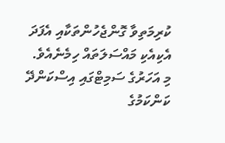ކުރިމަތިވާ ގޮންޖެހުންތަކާއި އެފަދަ އެކިއެކި މައްސަލަތައް ހިމެނެއެވެ.
މި އަހަރުގެ ސަމިޓްގައި އިސްކަންދޭ ކަންކަމުގެ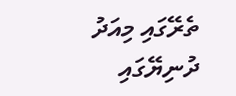ތެރޭގައި މިއަދު ދުނިޔޭގައި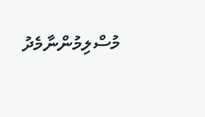މުސްލިމުންނާމެދު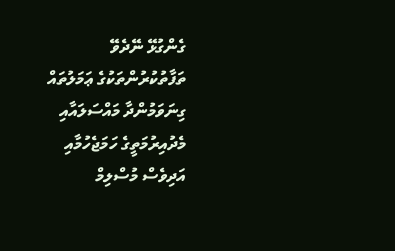ގެންގުޅޭ ނޭދެވޭ ތަފާތުކުރުންތަކުގެ ޢަމަލުތައް ގިނަވަމުންދާ މައްސަލައާއި މެދުއިރުމަތީގެ ހަމަޖެހުމާއި އަދިވެސް މުސްލިމް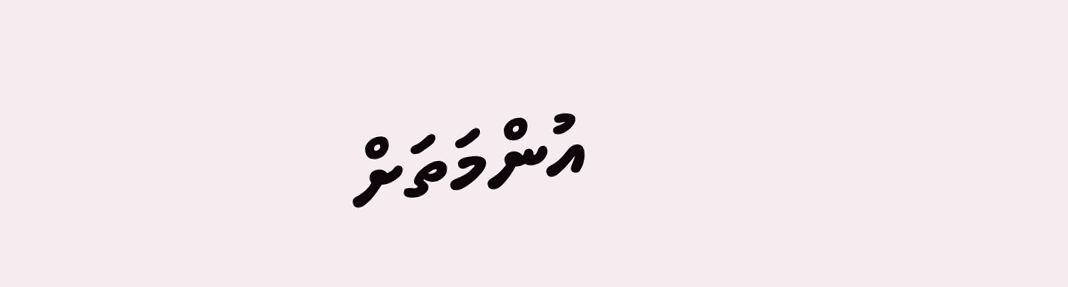އުންމަތަށް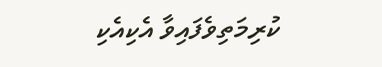ކުރިމަތިވެފައިވާ އެކިއެކި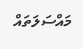މައްސަލަތައް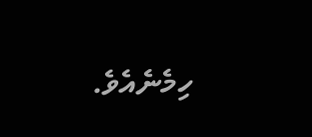ހިމެނެއެވެ.